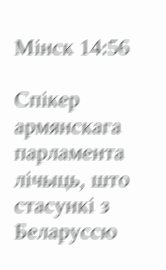Мінск 14:56

Спікер армянскага парламента лічыць, што стасункі з Беларуссю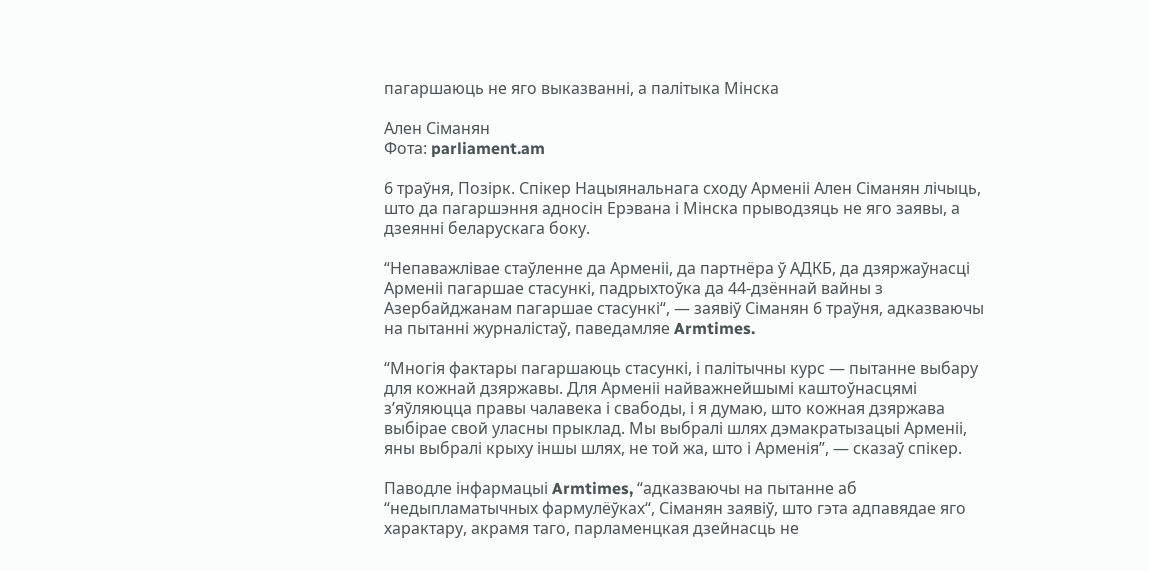пагаршаюць не яго выказванні, а палітыка Мінска

Ален Сіманян
Фота: parliament.am

6 траўня, Позірк. Спікер Нацыянальнага сходу Арменіі Ален Сіманян лічыць, што да пагаршэння адносін Ерэвана і Мінска прыводзяць не яго заявы, а дзеянні беларускага боку.

“Непаважлівае стаўленне да Арменіі, да партнёра ў АДКБ, да дзяржаўнасці Арменіі пагаршае стасункі, падрыхтоўка да 44-дзённай вайны з Азербайджанам пагаршае стасункі“, — заявіў Сіманян 6 траўня, адказваючы на пытанні журналістаў, паведамляе Armtimes.

“Многія фактары пагаршаюць стасункі, і палітычны курс — пытанне выбару для кожнай дзяржавы. Для Арменіі найважнейшымі каштоўнасцямі з’яўляюцца правы чалавека і свабоды, і я думаю, што кожная дзяржава выбірае свой уласны прыклад. Мы выбралі шлях дэмакратызацыі Арменіі, яны выбралі крыху іншы шлях, не той жа, што і Арменія”, — сказаў спікер.

Паводле інфармацыі Armtimes, “адказваючы на пытанне аб “недыпламатычных фармулёўках“, Сіманян заявіў, што гэта адпавядае яго характару, акрамя таго, парламенцкая дзейнасць не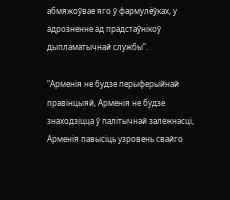абмяжоўвае яго ў фармулёўках, у адрозненне ад прадстаўнікоў дыпламатычнай службы”.

“Арменія не будзе перыферыйнай правінцыяй, Арменія не будзе знаходзіцца ў палітычнай залежнасці, Арменія павысіць узровень свайго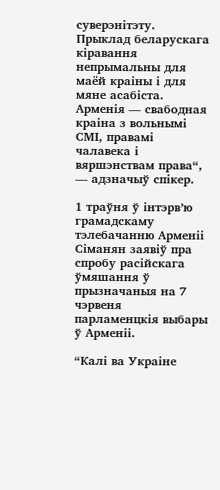суверэнітэту. Прыклад беларускага кіравання непрымальны для маёй краіны і для мяне асабіста. Арменія — свабодная краіна з вольнымі СМІ, правамі чалавека і вяршэнствам права“, — адзначыў спікер.

1 траўня ў інтэрв’ю грамадскаму тэлебачанню Арменіі Сіманян заявіў пра спробу расійскага ўмяшання ў прызначаныя на 7 чэрвеня парламенцкія выбары ў Арменіі.

“Калі ва Украіне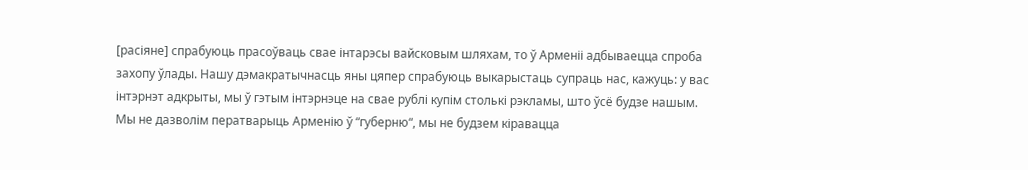[расіяне] спрабуюць прасоўваць свае інтарэсы вайсковым шляхам, то ў Арменіі адбываецца спроба захопу ўлады. Нашу дэмакратычнасць яны цяпер спрабуюць выкарыстаць супраць нас, кажуць: у вас інтэрнэт адкрыты, мы ў гэтым інтэрнэце на свае рублі купім столькі рэкламы, што ўсё будзе нашым. Мы не дазволім ператварыць Арменію ў “губерню“, мы не будзем кіравацца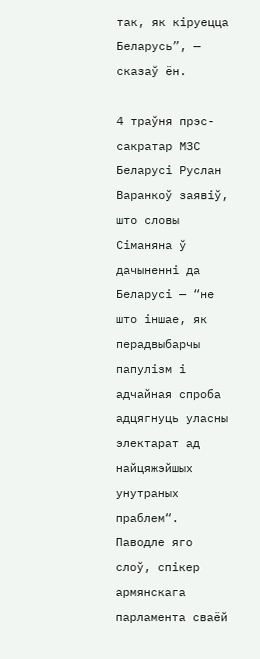так, як кіруецца Беларусь”, — сказаў ён.

4 траўня прэс-сакратар МЗС Беларусі Руслан Варанкоў заявіў, што словы Сіманяна ў дачыненні да Беларусі — “не што іншае, як перадвыбарчы папулізм і адчайная спроба адцягнуць уласны электарат ад найцяжэйшых унутраных праблем“. Паводле яго слоў, спікер армянскага парламента сваёй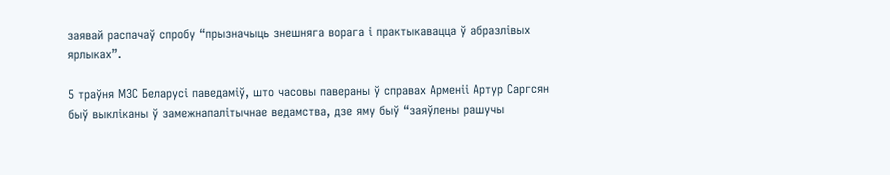заявай распачаў спробу “прызначыць знешняга ворага і практыкавацца ў абразлівых ярлыках”.

5 траўня МЗС Беларусі паведаміў, што часовы павераны ў справах Арменіі Артур Саргсян быў выкліканы ў замежнапалітычнае ведамства, дзе яму быў “заяўлены рашучы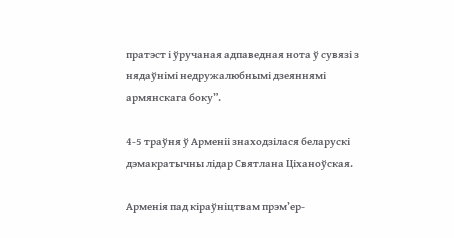пратэст і ўручаная адпаведная нота ў сувязі з нядаўнімі недружалюбнымі дзеяннямі армянскага боку”.

4-5 траўня ў Арменіі знаходзілася беларускі дэмакратычны лідар Святлана Ціханоўская.

Арменія пад кіраўніцтвам прэм’ер-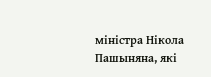міністра Нікола Пашыняна, які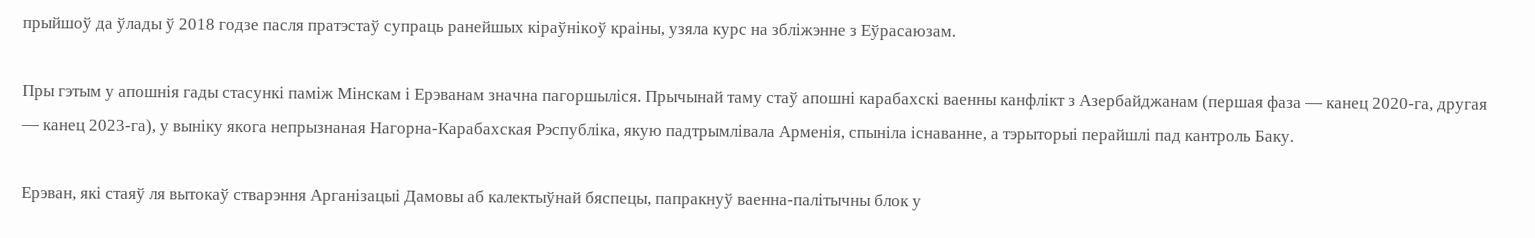прыйшоў да ўлады ў 2018 годзе пасля пратэстаў супраць ранейшых кіраўнікоў краіны, узяла курс на збліжэнне з Еўрасаюзам.

Пры гэтым у апошнія гады стасункі паміж Мінскам і Ерэванам значна пагоршыліся. Прычынай таму стаў апошні карабахскі ваенны канфлікт з Азербайджанам (першая фаза — канец 2020-га, другая — канец 2023-га), у выніку якога непрызнаная Нагорна-Карабахская Рэспубліка, якую падтрымлівала Арменія, спыніла існаванне, а тэрыторыі перайшлі пад кантроль Баку.

Ерэван, які стаяў ля вытокаў стварэння Арганізацыі Дамовы аб калектыўнай бяспецы, папракнуў ваенна-палітычны блок у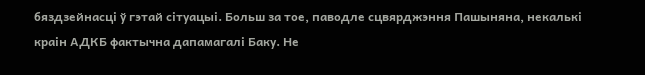бяздзейнасці ў гэтай сітуацыі. Больш за тое, паводле сцвярджэння Пашыняна, некалькі краін АДКБ фактычна дапамагалі Баку. Не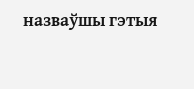назваўшы гэтыя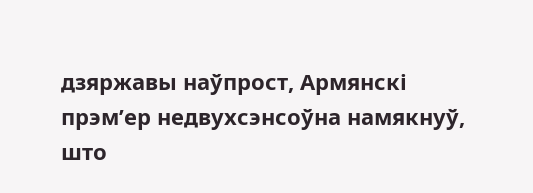дзяржавы наўпрост, Армянскі прэм’ер недвухсэнсоўна намякнуў, што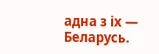адна з іх — Беларусь.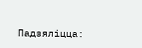Падзяліцца: